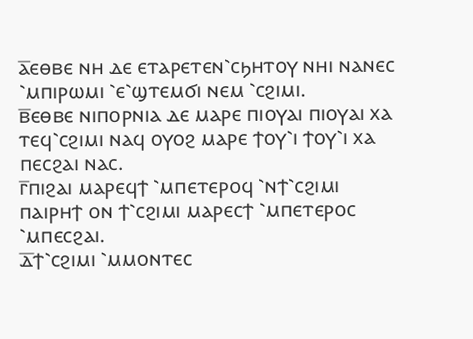ⲁ̅ⲉⲑⲃⲉ ⲛⲏ ⲇⲉ ⲉⲧⲁⲣⲉⲧⲉⲛ⳿ⲥϧⲏⲧⲟⲩ ⲛⲏⲓ ⲛⲁⲛⲉⲥ ⳿ⲙⲡⲓⲣⲱⲙⲓ ⳿ⲉ⳿ϣⲧⲉⲙϭⲓ ⲛⲉⲙ ⳿ⲥϩⲓⲙⲓ.
ⲃ̅ⲉⲑⲃⲉ ⲛⲓⲡⲟⲣⲛⲓⲁ ⲇⲉ ⲙⲁⲣⲉ ⲡⲓⲟⲩⲁⲓ ⲡⲓⲟⲩⲁⲓ ⲭⲁ ⲧⲉϥ⳿ⲥϩⲓⲙⲓ ⲛⲁϥ ⲟⲩⲟϩ ⲙⲁⲣⲉ ϯⲟⲩ⳿ⲓ ϯⲟⲩ⳿ⲓ ⲭⲁ ⲡⲉⲥϩⲁⲓ ⲛⲁⲥ.
ⲅ̅ⲡⲓϩⲁⲓ ⲙⲁⲣⲉϥϯ ⳿ⲙⲡⲉⲧⲉⲣⲟϥ ⳿ⲛϯ⳿ⲥϩⲓⲙⲓ ⲡⲁⲓⲣⲏϯ ⲟⲛ ϯ⳿ⲥϩⲓⲙⲓ ⲙⲁⲣⲉⲥϯ ⳿ⲙⲡⲉⲧⲉⲣⲟⲥ ⳿ⲙⲡⲉⲥϩⲁⲓ.
ⲇ̅ϯ⳿ⲥϩⲓⲙⲓ ⳿ⲙⲙⲟⲛⲧⲉⲥ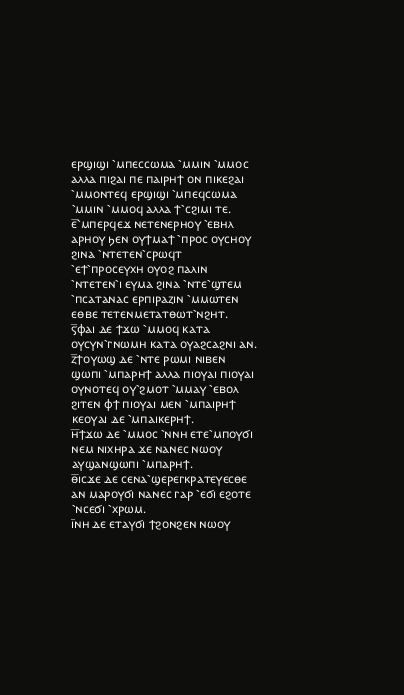ⲉⲣϣⲓϣⲓ ⳿ⲙⲡⲉⲥⲥⲱⲙⲁ ⳿ⲙⲙⲓⲛ ⳿ⲙⲙⲟⲥ ⲁⲗⲗⲁ ⲡⲓϩⲁⲓ ⲡⲉ ⲡⲁⲓⲣⲏϯ ⲟⲛ ⲡⲓⲕⲉϩⲁⲓ ⳿ⲙⲙⲟⲛⲧⲉϥ ⲉⲣϣⲓϣⲓ ⳿ⲙⲡⲉϥⲥⲱⲙⲁ ⳿ⲙⲙⲓⲛ ⳿ⲙⲙⲟϥ ⲁⲗⲗⲁ ϯ⳿ⲥϩⲓⲙⲓ ⲧⲉ.
ⲉ̅⳿ⲙⲡⲉⲣϥⲉϫ ⲛⲉⲧⲉⲛⲉⲣⲏⲟⲩ ⳿ⲉⲃⲏⲗ ⲁⲣⲏⲟⲩ ϧⲉⲛ ⲟⲩϯⲙⲁϯ ⳿ⲡⲣⲟⲥ ⲟⲩⲥⲏⲟⲩ ϩⲓⲛⲁ ⳿ⲛⲧⲉⲧⲉⲛ⳿ⲥⲣⲱϥⲧ ⳿ⲉϯ⳿ⲡⲣⲟⲥⲉⲩⲭⲏ ⲟⲩⲟϩ ⲡⲁⲗⲓⲛ ⳿ⲛⲧⲉⲧⲉⲛ⳿ⲓ ⲉⲩⲙⲁ ϩⲓⲛⲁ ⳿ⲛⲧⲉ⳿ϣⲧⲉⲙ ⳿ⲡⲥⲁⲧⲁⲛⲁⲥ ⲉⲣⲡⲓⲣⲁⲍⲓⲛ ⳿ⲙⲙⲱⲧⲉⲛ ⲉⲑⲃⲉ ⲧⲉⲧⲉⲛⲙⲉⲧⲁⲧⲑⲱⲧ⳿ⲛϩⲏⲧ.
ⲋ̅ⲫⲁⲓ ⲇⲉ ϯϫⲱ ⳿ⲙⲙⲟϥ ⲕⲁⲧⲁ ⲟⲩⲥⲩⲛ⳿ⲅⲛⲱⲙⲏ ⲕⲁⲧⲁ ⲟⲩⲁϩⲥⲁϩⲛⲓ ⲁⲛ.
ⲍ̅ϯⲟⲩⲱϣ ⲇⲉ ⳿ⲛⲧⲉ ⲣⲱⲙⲓ ⲛⲓⲃⲉⲛ ϣⲱⲡⲓ ⳿ⲙⲡⲁⲣⲏϯ ⲁⲗⲗⲁ ⲡⲓⲟⲩⲁⲓ ⲡⲓⲟⲩⲁⲓ ⲟⲩⲛⲟⲧⲉϥ ⲟⲩ⳿ϩⲙⲟⲧ ⳿ⲙⲙⲁⲩ ⳿ⲉⲃⲟⲗ ϩⲓⲧⲉⲛ ⲫϯ ⲡⲓⲟⲩⲁⲓ ⲙⲉⲛ ⳿ⲙⲡⲁⲓⲣⲏϯ ⲕⲉⲟⲩⲁⲓ ⲇⲉ ⳿ⲙⲡⲁⲓⲕⲉⲣⲏϯ.
ⲏ̅ϯϫⲱ ⲇⲉ ⳿ⲙⲙⲟⲥ ⳿ⲛⲛⲏ ⲉⲧⲉ⳿ⲙⲡⲟⲩϭⲓ ⲛⲉⲙ ⲛⲓⲭⲏⲣⲁ ϫⲉ ⲛⲁⲛⲉⲥ ⲛⲱⲟⲩ ⲁⲩϣⲁⲛϣⲱⲡⲓ ⳿ⲙⲡⲁⲣⲏϯ.
ⲑ̅ⲓⲥϫⲉ ⲇⲉ ⲥⲉⲛⲁ⳿ϣⲉⲣⲉⲅⲕⲣⲁⲧⲉⲩⲉⲥⲑⲉ ⲁⲛ ⲙⲁⲣⲟⲩϭⲓ ⲛⲁⲛⲉⲥ ⲅⲁⲣ ⳿ⲉϭⲓ ⲉϩⲟⲧⲉ ⳿ⲛⲥⲉϭⲓ ⳿ⲭⲣⲱⲙ.
ⲓ̅ⲛⲏ ⲇⲉ ⲉⲧⲁⲩϭⲓ ϯϩⲟⲛϩⲉⲛ ⲛⲱⲟⲩ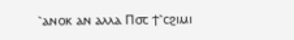⳿ⲁⲛⲟⲕ ⲁⲛ ⲁⲗⲗⲁ Ⲡ⳪ ϯ⳿ⲥϩⲓⲙⲓ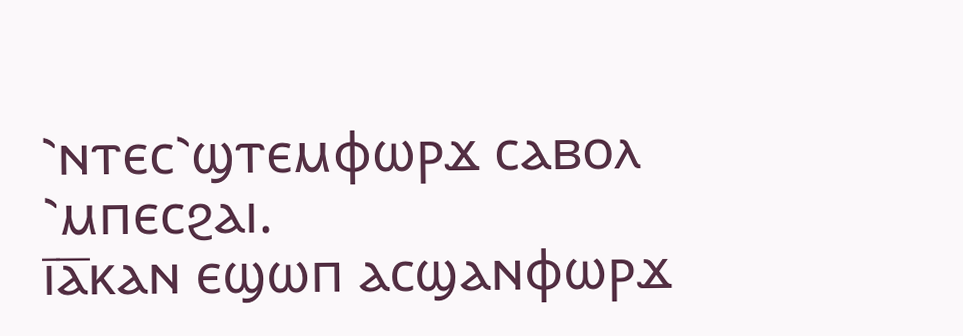⳿ⲛⲧⲉⲥ⳿ϣⲧⲉⲙⲫⲱⲣϫ ⲥⲁⲃⲟⲗ ⳿ⲙⲡⲉⲥϩⲁⲓ.
ⲓ̅ⲁ̅ⲕⲁⲛ ⲉϣⲱⲡ ⲁⲥϣⲁⲛⲫⲱⲣϫ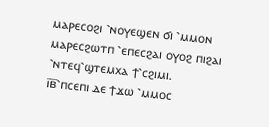ⲙⲁⲣⲉⲥⲟϩⲓ ⳿ⲛⲟⲩⲉϣⲉⲛ ϭⲓ ⳿ⲙⲙⲟⲛ ⲙⲁⲣⲉⲥϩⲱⲧⲡ ⳿ⲉⲡⲉⲥϩⲁⲓ ⲟⲩⲟϩ ⲡⲓϩⲁⲓ ⳿ⲛⲧⲉϥ⳿ϣⲧⲉⲙⲭⲁ ϯ⳿ⲥϩⲓⲙⲓ.
ⲓ̅ⲃ̅⳿ⲡⲥⲉⲡⲓ ⲇⲉ ϯϫⲱ ⳿ⲙⲙⲟⲥ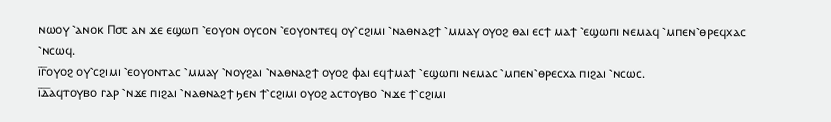ⲛⲱⲟⲩ ⳿ⲁⲛⲟⲕ Ⲡ⳪ ⲁⲛ ϫⲉ ⲉϣⲱⲡ ⳿ⲉⲟⲩⲟⲛ ⲟⲩⲥⲟⲛ ⳿ⲉⲟⲩⲟⲛⲧⲉϥ ⲟⲩ⳿ⲥϩⲓⲙⲓ ⳿ⲛⲁⲑⲛⲁϩϯ ⳿ⲙⲙⲁⲩ ⲟⲩⲟϩ ⲑⲁⲓ ⲉⲥϯ ⲙⲁϯ ⳿ⲉϣⲱⲡⲓ ⲛⲉⲙⲁϥ ⳿ⲙⲡⲉⲛ⳿ⲑⲣⲉϥⲭⲁⲥ ⳿ⲛⲥⲱϥ.
ⲓ̅ⲅ̅ⲟⲩⲟϩ ⲟⲩ⳿ⲥϩⲓⲙⲓ ⳿ⲉⲟⲩⲟⲛⲧⲁⲥ ⳿ⲙⲙⲁⲩ ⳿ⲛⲟⲩϩⲁⲓ ⳿ⲛⲁⲑⲛⲁϩϯ ⲟⲩⲟϩ ⲫⲁⲓ ⲉϥϯⲙⲁϯ ⳿ⲉϣⲱⲡⲓ ⲛⲉⲙⲁⲥ ⳿ⲙⲡⲉⲛ⳿ⲑⲣⲉⲥⲭⲁ ⲡⲓϩⲁⲓ ⳿ⲛⲥⲱⲥ.
ⲓ̅ⲇ̅ⲁϥⲧⲟⲩⲃⲟ ⲅⲁⲣ ⳿ⲛϫⲉ ⲡⲓϩⲁⲓ ⳿ⲛⲁⲑⲛⲁϩϯ ϧⲉⲛ ϯ⳿ⲥϩⲓⲙⲓ ⲟⲩⲟϩ ⲁⲥⲧⲟⲩⲃⲟ ⳿ⲛϫⲉ ϯ⳿ⲥϩⲓⲙⲓ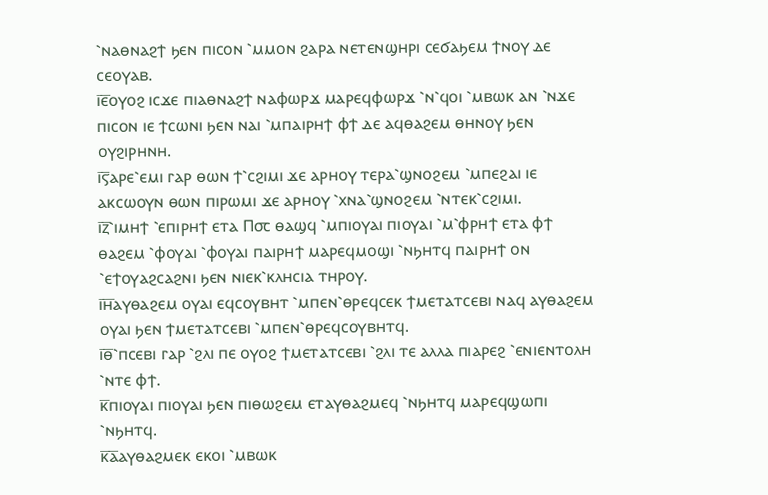⳿ⲛⲁⲑⲛⲁϩϯ ϧⲉⲛ ⲡⲓⲥⲟⲛ ⳿ⲙⲙⲟⲛ ϩⲁⲣⲁ ⲛⲉⲧⲉⲛϣⲏⲣⲓ ⲥⲉϭⲁϧⲉⲙ ϯⲛⲟⲩ ⲇⲉ ⲥⲉⲟⲩⲁⲃ.
ⲓ̅ⲉ̅ⲟⲩⲟϩ ⲓⲥϫⲉ ⲡⲓⲁⲑⲛⲁϩϯ ⲛⲁⲫⲱⲣϫ ⲙⲁⲣⲉϥⲫⲱⲣϫ ⳿ⲛ⳿ϥⲟⲓ ⳿ⲙⲃⲱⲕ ⲁⲛ ⳿ⲛϫⲉ ⲡⲓⲥⲟⲛ ⲓⲉ ϯⲥⲱⲛⲓ ϧⲉⲛ ⲛⲁⲓ ⳿ⲙⲡⲁⲓⲣⲏϯ ⲫϯ ⲇⲉ ⲁϥⲑⲁϩⲉⲙ ⲑⲏⲛⲟⲩ ϧⲉⲛ ⲟⲩϩⲓⲣⲏⲛⲏ.
ⲓ̅ⲋ̅ⲁⲣⲉ⳿ⲉⲙⲓ ⲅⲁⲣ ⲑⲱⲛ ϯ⳿ⲥϩⲓⲙⲓ ϫⲉ ⲁⲣⲏⲟⲩ ⲧⲉⲣⲁ⳿ϣⲛⲟϩⲉⲙ ⳿ⲙⲡⲉϩⲁⲓ ⲓⲉ ⲁⲕⲥⲱⲟⲩⲛ ⲑⲱⲛ ⲡⲓⲣⲱⲙⲓ ϫⲉ ⲁⲣⲏⲟⲩ ⳿ⲭⲛⲁ⳿ϣⲛⲟϩⲉⲙ ⳿ⲛⲧⲉⲕ⳿ⲥϩⲓⲙⲓ.
ⲓ̅ⲍ̅⳿ⲓⲙⲏϯ ⳿ⲉⲡⲓⲣⲏϯ ⲉⲧⲁ Ⲡ⳪ ⲑⲁϣϥ ⳿ⲙⲡⲓⲟⲩⲁⲓ ⲡⲓⲟⲩⲁⲓ ⳿ⲙ⳿ⲫⲣⲏϯ ⲉⲧⲁ ⲫϯ ⲑⲁϩⲉⲙ ⳿ⲫⲟⲩⲁⲓ ⳿ⲫⲟⲩⲁⲓ ⲡⲁⲓⲣⲏϯ ⲙⲁⲣⲉϥⲙⲟϣⲓ ⳿ⲛϧⲏⲧϥ ⲡⲁⲓⲣⲏϯ ⲟⲛ ⳿ⲉϯⲟⲩⲁϩⲥⲁϩⲛⲓ ϧⲉⲛ ⲛⲓⲉⲕ⳿ⲕⲗⲏⲥⲓⲁ ⲧⲏⲣⲟⲩ.
ⲓ̅ⲏ̅ⲁⲩⲑⲁϩⲉⲙ ⲟⲩⲁⲓ ⲉϥⲥⲟⲩⲃⲏⲧ ⳿ⲙⲡⲉⲛ⳿ⲑⲣⲉϥⲥⲉⲕ ϯⲙⲉⲧⲁⲧⲥⲉⲃⲓ ⲛⲁϥ ⲁⲩⲑⲁϩⲉⲙ ⲟⲩⲁⲓ ϧⲉⲛ ϯⲙⲉⲧⲁⲧⲥⲉⲃⲓ ⳿ⲙⲡⲉⲛ⳿ⲑⲣⲉϥⲥⲟⲩⲃⲏⲧϥ.
ⲓ̅ⲑ̅⳿ⲡⲥⲉⲃⲓ ⲅⲁⲣ ⳿ϩⲗⲓ ⲡⲉ ⲟⲩⲟϩ ϯⲙⲉⲧⲁⲧⲥⲉⲃⲓ ⳿ϩⲗⲓ ⲧⲉ ⲁⲗⲗⲁ ⲡⲓⲁⲣⲉϩ ⳿ⲉⲛⲓⲉⲛⲧⲟⲗⲏ ⳿ⲛⲧⲉ ⲫϯ.
ⲕ̅ⲡⲓⲟⲩⲁⲓ ⲡⲓⲟⲩⲁⲓ ϧⲉⲛ ⲡⲓⲑⲱϩⲉⲙ ⲉⲧⲁⲩⲑⲁϩⲙⲉϥ ⳿ⲛϧⲏⲧϥ ⲙⲁⲣⲉϥϣⲱⲡⲓ ⳿ⲛϧⲏⲧϥ.
ⲕ̅ⲁ̅ⲁⲩⲑⲁϩⲙⲉⲕ ⲉⲕⲟⲓ ⳿ⲙⲃⲱⲕ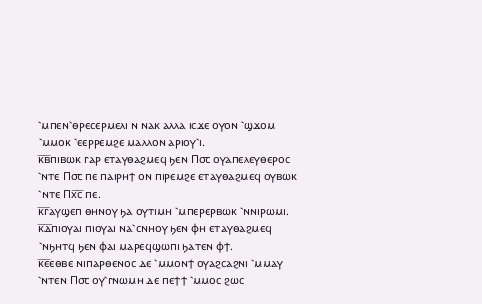⳿ⲙⲡⲉⲛ⳿ⲑⲣⲉⲥⲉⲣⲙⲉⲗⲓ ⲛ ⲛⲁⲕ ⲁⲗⲗⲁ ⲓⲥϫⲉ ⲟⲩⲟⲛ ⳿ϣϫⲟⲙ ⳿ⲙⲙⲟⲕ ⳿ⲉⲉⲣⲣⲉⲙϩⲉ ⲙⲁⲗⲗⲟⲛ ⲁⲣⲓⲟⲩ⳿ⲓ.
ⲕ̅ⲃ̅ⲡⲓⲃⲱⲕ ⲅⲁⲣ ⲉⲧⲁⲩⲑⲁϩⲙⲉϥ ϧⲉⲛ Ⲡ⳪ ⲟⲩⲁⲡⲉⲗⲉⲩⲑⲉⲣⲟⲥ ⳿ⲛⲧⲉ Ⲡ⳪ ⲡⲉ ⲡⲁⲓⲣⲏϯ ⲟⲛ ⲡⲓⲣⲉⲙϩⲉ ⲉⲧⲁⲩⲑⲁϩⲙⲉϥ ⲟⲩⲃⲱⲕ ⳿ⲛⲧⲉ Ⲡⲭ̅ⲥ̅ ⲡⲉ.
ⲕ̅ⲅ̅ⲁⲩϣⲉⲡ ⲑⲏⲛⲟⲩ ϧⲁ ⲟⲩⲧⲓⲙⲏ ⳿ⲙⲡⲉⲣⲉⲣⲃⲱⲕ ⳿ⲛⲛⲓⲣⲱⲙⲓ.
ⲕ̅ⲇ̅ⲡⲓⲟⲩⲁⲓ ⲡⲓⲟⲩⲁⲓ ⲛⲁ⳿ⲥⲛⲏⲟⲩ ϧⲉⲛ ⲫⲏ ⲉⲧⲁⲩⲑⲁϩⲙⲉϥ ⳿ⲛϧⲏⲧϥ ϧⲉⲛ ⲫⲁⲓ ⲙⲁⲣⲉϥϣⲱⲡⲓ ϧⲁⲧⲉⲛ ⲫϯ.
ⲕ̅ⲉ̅ⲉⲑⲃⲉ ⲛⲓⲡⲁⲣⲑⲉⲛⲟⲥ ⲇⲉ ⳿ⲙⲙⲟⲛϯ ⲟⲩⲁϩⲥⲁϩⲛⲓ ⳿ⲙⲙⲁⲩ ⳿ⲛⲧⲉⲛ Ⲡ⳪ ⲟⲩ⳿ⲅⲛⲱⲙⲏ ⲇⲉ ⲡⲉϯϯ ⳿ⲙⲙⲟⲥ ϩⲱⲥ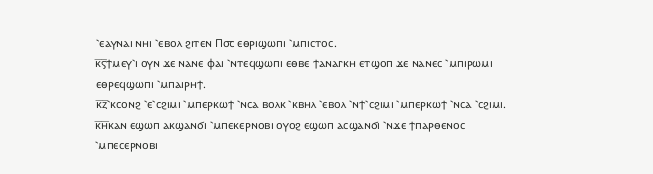⳿ⲉⲁⲩⲛⲁⲓ ⲛⲏⲓ ⳿ⲉⲃⲟⲗ ϩⲓⲧⲉⲛ Ⲡ⳪ ⲉⲑⲣⲓϣⲱⲡⲓ ⳿ⲙⲡⲓⲥⲧⲟⲥ.
ⲕ̅ⲋ̅ϯⲙⲉⲩ⳿ⲓ ⲟⲩⲛ ϫⲉ ⲛⲁⲛⲉ ⲫⲁⲓ ⳿ⲛⲧⲉϥϣⲱⲡⲓ ⲉⲑⲃⲉ ϯⲁⲛⲁⲅⲕⲏ ⲉⲧϣⲟⲡ ϫⲉ ⲛⲁⲛⲉⲥ ⳿ⲙⲡⲓⲣⲱⲙⲓ ⲉⲑⲣⲉϥϣⲱⲡⲓ ⳿ⲙⲡⲁⲓⲣⲏϯ.
ⲕ̅ⲍ̅⳿ⲕⲥⲟⲛϩ ⳿ⲉ⳿ⲥϩⲓⲙⲓ ⳿ⲙⲡⲉⲣⲕⲱϯ ⳿ⲛⲥⲁ ⲃⲟⲗⲕ ⳿ⲕⲃⲏⲗ ⳿ⲉⲃⲟⲗ ⳿ⲛϯ⳿ⲥϩⲓⲙⲓ ⳿ⲙⲡⲉⲣⲕⲱϯ ⳿ⲛⲥⲁ ⳿ⲥϩⲓⲙⲓ.
ⲕ̅ⲏ̅ⲕⲁⲛ ⲉϣⲱⲡ ⲁⲕϣⲁⲛϭⲓ ⳿ⲙⲡⲉⲕⲉⲣⲛⲟⲃⲓ ⲟⲩⲟϩ ⲉϣⲱⲡ ⲁⲥϣⲁⲛϭⲓ ⳿ⲛϫⲉ ϯⲡⲁⲣⲑⲉⲛⲟⲥ ⳿ⲙⲡⲉⲥⲉⲣⲛⲟⲃⲓ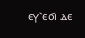ⲉⲩ⳿ⲉϭⲓ ⲇⲉ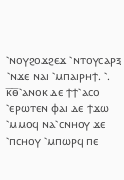⳿ⲛⲟⲩϩⲟϫϩⲉϫ ⳿ⲛⲧⲟⲩⲥⲁⲣⲝ ⳿ⲛϫⲉ ⲛⲁⲓ ⳿ⲙⲡⲁⲓⲣⲏϯ. ⳿.
ⲕ̅ⲑ̅⳿ⲁⲛⲟⲕ ⲇⲉ ϯϯ⳿ⲁⲥⲟ ⳿ⲉⲣⲱⲧⲉⲛ ⲫⲁⲓ ⲇⲉ ϯϫⲱ ⳿ⲙⲙⲟϥ ⲛⲁ⳿ⲥⲛⲏⲟⲩ ϫⲉ ⳿ⲡⲥⲏⲟⲩ ⳿ⲙⲡⲱⲣϥ ⲡⲉ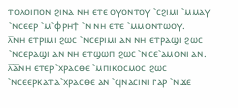ⲧⲟⲗⲟⲓⲡⲟⲛ ϩⲓⲛⲁ ⲛⲏ ⲉⲧⲉ ⲟⲩⲟⲛⲧⲟⲩ ⳿ⲥϩⲓⲙⲓ ⳿ⲙⲙⲁⲩ ⳿ⲛⲥⲉⲉⲣ ⳿ⲙ⳿ⲫⲣⲏϯ ⳿ⲛ ⲛⲏ ⲉⲧⲉ ⳿ⲙⲙⲟⲛⲧⲱⲟⲩ.
ⲗ̅ⲛⲏ ⲉⲧⲣⲓⲙⲓ ϩⲱⲥ ⳿ⲛⲥⲉⲣⲓⲙⲓ ⲁⲛ ⲛⲏ ⲉⲧⲣⲁϣⲓ ϩⲱⲥ ⳿ⲛⲥⲉⲣⲁϣⲓ ⲁⲛ ⲛⲏ ⲉⲧϣⲱⲡ ϩⲱⲥ ⳿ⲛⲥⲉ⳿ⲁⲙⲟⲛⲓ ⲁⲛ.
ⲗ̅ⲁ̅ⲛⲏ ⲉⲧⲉⲣ⳿ⲭⲣⲁⲥⲑⲉ ⳿ⲙⲡⲓⲕⲟⲥⲙⲟⲥ ϩⲱⲥ ⳿ⲛⲥⲉⲉⲣⲕⲁⲧⲁ⳿ⲭⲣⲁⲥⲑⲉ ⲁⲛ ⳿ϥⲛⲁⲥⲓⲛⲓ ⲅⲁⲣ ⳿ⲛϫⲉ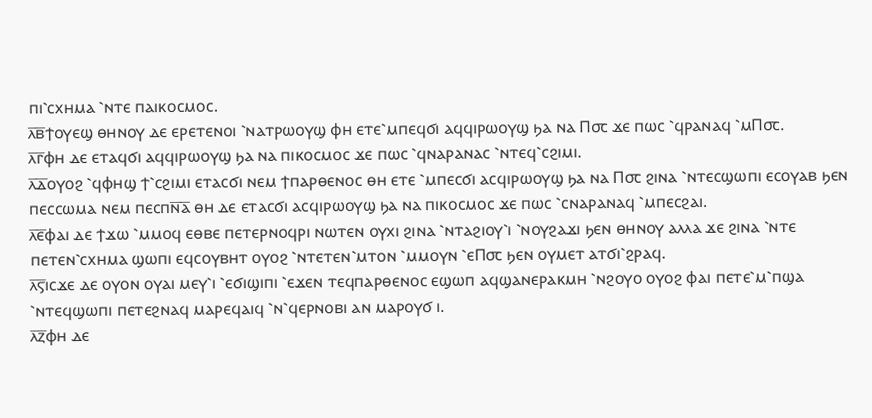ⲡⲓ⳿ⲥⲭⲏⲙⲁ ⳿ⲛⲧⲉ ⲡⲁⲓⲕⲟⲥⲙⲟⲥ.
ⲗ̅ⲃ̅ϯⲟⲩⲉϣ ⲑⲏⲛⲟⲩ ⲇⲉ ⲉⲣⲉⲧⲉⲛⲟⲓ ⳿ⲛⲁⲧⲣⲱⲟⲩϣ ⲫⲏ ⲉⲧⲉ⳿ⲙⲡⲉϥϭⲓ ⲁϥϥⲓⲣⲱⲟⲩϣ ϧⲁ ⲛⲁ Ⲡ⳪ ϫⲉ ⲡⲱⲥ ⳿ϥⲣⲁⲛⲁϥ ⳿ⲙⲠ⳪.
ⲗ̅ⲅ̅ⲫⲏ ⲇⲉ ⲉⲧⲁϥϭⲓ ⲁϥϥⲓⲣⲱⲟⲩϣ ϧⲁ ⲛⲁ ⲡⲓⲕⲟⲥⲙⲟⲥ ϫⲉ ⲡⲱⲥ ⳿ϥⲛⲁⲣⲁⲛⲁⲥ ⳿ⲛⲧⲉϥ⳿ⲥϩⲓⲙⲓ.
ⲗ̅ⲇ̅ⲟⲩⲟϩ ⳿ϥⲫⲏϣ ϯ⳿ⲥϩⲓⲙⲓ ⲉⲧⲁⲥϭⲓ ⲛⲉⲙ ϯⲡⲁⲣⲑⲉⲛⲟⲥ ⲑⲏ ⲉⲧⲉ ⳿ⲙⲡⲉⲥϭⲓ ⲁⲥϥⲓⲣⲱⲟⲩϣ ϧⲁ ⲛⲁ Ⲡ⳪ ϩⲓⲛⲁ ⳿ⲛⲧⲉⲥϣⲱⲡⲓ ⲉⲥⲟⲩⲁⲃ ϧⲉⲛ ⲡⲉⲥⲥⲱⲙⲁ ⲛⲉⲙ ⲡⲉⲥⲡⲛ̅ⲁ̅ ⲑⲏ ⲇⲉ ⲉⲧⲁⲥϭⲓ ⲁⲥϥⲓⲣⲱⲟⲩϣ ϧⲁ ⲛⲁ ⲡⲓⲕⲟⲥⲙⲟⲥ ϫⲉ ⲡⲱⲥ ⳿ⲥⲛⲁⲣⲁⲛⲁϥ ⳿ⲙⲡⲉⲥϩⲁⲓ.
ⲗ̅ⲉ̅ⲫⲁⲓ ⲇⲉ ϯϫⲱ ⳿ⲙⲙⲟϥ ⲉⲑⲃⲉ ⲡⲉⲧⲉⲣⲛⲟϥⲣⲓ ⲛⲱⲧⲉⲛ ⲟⲩⲭⲓ ϩⲓⲛⲁ ⳿ⲛⲧⲁϩⲓⲟⲩ⳿ⲓ ⳿ⲛⲟⲩϩⲁϫⲓ ϧⲉⲛ ⲑⲏⲛⲟⲩ ⲁⲗⲗⲁ ϫⲉ ϩⲓⲛⲁ ⳿ⲛⲧⲉ ⲡⲉⲧⲉⲛ⳿ⲥⲭⲏⲙⲁ ϣⲱⲡⲓ ⲉϥⲥⲟⲩⲃⲏⲧ ⲟⲩⲟϩ ⳿ⲛⲧⲉⲧⲉⲛ⳿ⲙⲧⲟⲛ ⳿ⲙⲙⲟⲩⲛ ⳿ⲉⲠ⳪ ϧⲉⲛ ⲟⲩⲙⲉⲧ ⲁⲧϭⲓ⳿ϩⲣⲁϥ.
ⲗ̅ⲋ̅ⲓⲥϫⲉ ⲇⲉ ⲟⲩⲟⲛ ⲟⲩⲁⲓ ⲙⲉⲩ⳿ⲓ ⳿ⲉϭⲓϣⲓⲡⲓ ⳿ⲉϫⲉⲛ ⲧⲉϥⲡⲁⲣⲑⲉⲛⲟⲥ ⲉϣⲱⲡ ⲁϥϣⲁⲛⲉⲣⲁⲕⲙⲏ ⳿ⲛϩⲟⲩⲟ ⲟⲩⲟϩ ⲫⲁⲓ ⲡⲉⲧⲉ⳿ⲙ⳿ⲡϣⲁ ⳿ⲛⲧⲉϥϣⲱⲡⲓ ⲡⲉⲧⲉϩⲛⲁϥ ⲙⲁⲣⲉϥⲁⲓϥ ⳿ⲛ⳿ϥⲉⲣⲛⲟⲃⲓ ⲁⲛ ⲙⲁⲣⲟⲩϭ ⲓ.
ⲗ̅ⲍ̅ⲫⲏ ⲇⲉ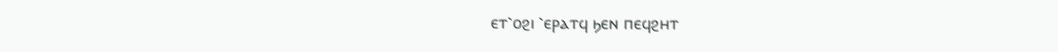ⲉⲧ⳿ⲟϩⲓ ⳿ⲉⲣⲁⲧϥ ϧⲉⲛ ⲡⲉϥϩⲏⲧ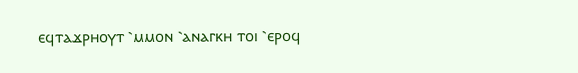ⲉϥⲧⲁϫⲣⲏⲟⲩⲧ ⳿ⲙⲙⲟⲛ ⳿ⲁⲛⲁⲅⲕⲏ ⲧⲟⲓ ⳿ⲉⲣⲟϥ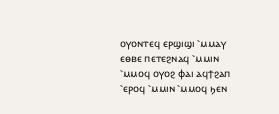ⲟⲩⲟⲛⲧⲉϥ ⲉⲣϣⲓϣⲓ ⳿ⲙⲙⲁⲩ ⲉⲑⲃⲉ ⲡⲉⲧⲉϩⲛⲁϥ ⳿ⲙⲙⲓⲛ ⳿ⲙⲙⲟϥ ⲟⲩⲟϩ ⲫⲁⲓ ⲁϥϯϩⲁⲡ ⳿ⲉⲣⲟϥ ⳿ⲙⲙⲓⲛ ⳿ⲙⲙⲟϥ ϧⲉⲛ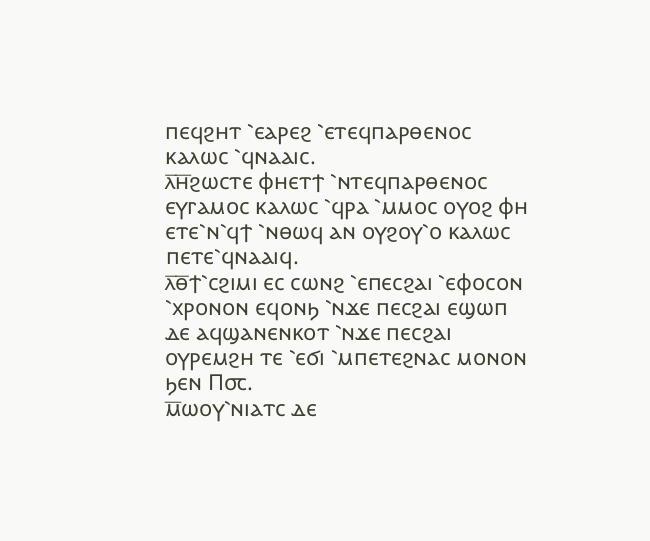ⲡⲉϥϩⲏⲧ ⳿ⲉⲁⲣⲉϩ ⳿ⲉⲧⲉϥⲡⲁⲣⲑⲉⲛⲟⲥ ⲕⲁⲗⲱⲥ ⳿ϥⲛⲁⲁⲓⲥ.
ⲗ̅ⲏ̅ϩⲱⲥⲧⲉ ⲫⲏⲉⲧϯ ⳿ⲛⲧⲉϥⲡⲁⲣⲑⲉⲛⲟⲥ ⲉⲩⲅⲁⲙⲟⲥ ⲕⲁⲗⲱⲥ ⳿ϥⲣⲁ ⳿ⲙⲙⲟⲥ ⲟⲩⲟϩ ⲫⲏ ⲉⲧⲉ⳿ⲛ⳿ϥϯ ⳿ⲛⲑⲱϥ ⲁⲛ ⲟⲩϩⲟⲩ⳿ⲟ ⲕⲁⲗⲱⲥ ⲡⲉⲧⲉ⳿ϥⲛⲁⲁⲓϥ.
ⲗ̅ⲑ̅ϯ⳿ⲥϩⲓⲙⲓ ⲉⲥ ⲥⲱⲛϩ ⳿ⲉⲡⲉⲥϩⲁⲓ ⳿ⲉⲫⲟⲥⲟⲛ ⳿ⲭⲣⲟⲛⲟⲛ ⲉϥⲟⲛϧ ⳿ⲛϫⲉ ⲡⲉⲥϩⲁⲓ ⲉϣⲱⲡ ⲇⲉ ⲁϥϣⲁⲛⲉⲛⲕⲟⲧ ⳿ⲛϫⲉ ⲡⲉⲥϩⲁⲓ ⲟⲩⲣⲉⲙϩⲏ ⲧⲉ ⳿ⲉϭⲓ ⳿ⲙⲡⲉⲧⲉϩⲛⲁⲥ ⲙⲟⲛⲟⲛ ϧⲉⲛ Ⲡ⳪.
ⲙ̅ⲱⲟⲩ⳿ⲛⲓⲁⲧⲥ ⲇⲉ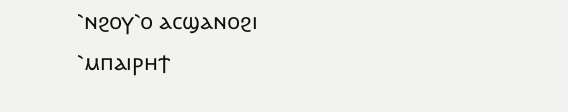⳿ⲛϩⲟⲩ⳿ⲟ ⲁⲥϣⲁⲛⲟϩⲓ ⳿ⲙⲡⲁⲓⲣⲏϯ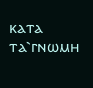ⲕⲁⲧⲁ ⲧⲁ⳿ⲅⲛⲱⲙⲏ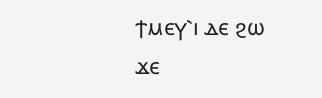ϯⲙⲉⲩ⳿ⲓ ⲇⲉ ϩⲱ ϫⲉ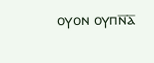ⲟⲩⲟⲛ ⲟⲩⲡⲛ̅ⲁ̅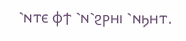⳿ⲛⲧⲉ ⲫϯ ⳿ⲛ⳿ϩⲣⲏⲓ ⳿ⲛϧⲏⲧ.